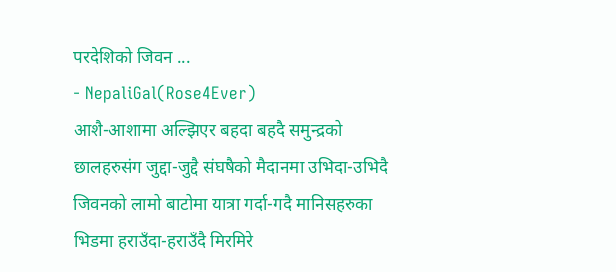परदेशिको जिवन ...
- NepaliGal(Rose4Ever)
आशै-आशामा अल्झिएर बहदा बहदै समुन्द्रको छालहरुसंग जुद्दा-जुद्दै संघषैको मैदानमा उभिदा-उभिदै जिवनको लामो बाटोमा यात्रा गर्दा-गदै मानिसहरुका भिडमा हराउँदा-हराउँदै मिरमिरे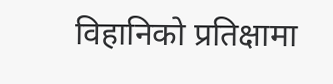विहानिको प्रतिक्षामा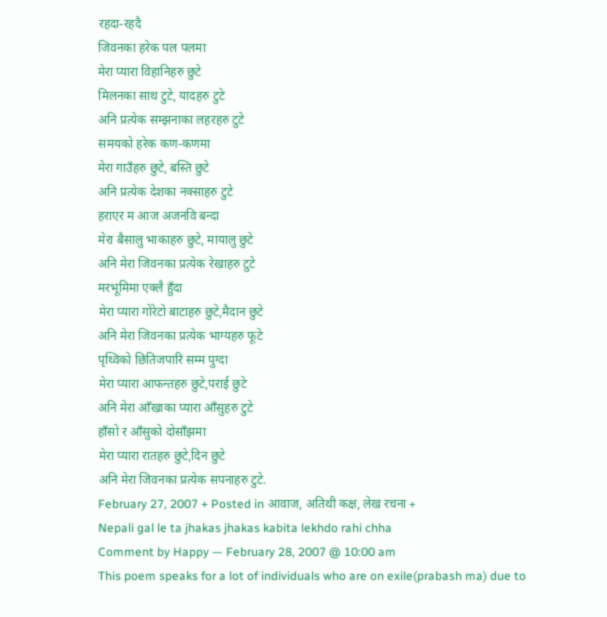रहदा-रहदै
जिवनका हरेक पल पलमा
मेरा प्यारा विहानिहरु छुटे
मिलनका साथ टुटे, यादहरु टुटे
अनि प्रत्येक सम्झनाका लहरहरु टुटे
समयको हरेक कण-कणमा
मेरा गाउँहरु छुटे, बस्ति छुटे
अनि प्रत्येक देशका नक्साहरु टुटे
हराएर म आज अजनवि बन्दा
मेरा बैसालु भाकाहरु छुटे, मायालु छुटे
अनि मेरा जिवनका प्रत्येक रेखाहरु टुटे
मरभूमिमा एक्लै हुँदा
मेरा प्यारा गोरेटो बाटाहरु छुटे,मैदान छुटे
अनि मेरा जिवनका प्रत्येक भाग्यहरु फूटे
पृथ्विको छितिजपारि सम्म पुग्दा
मेरा प्यारा आफन्तहरु छुटे,पराई छुटे
अनि मेरा आँखाका प्यारा आँसुहरु टुटे
हाँसो र आँसुको दोसाँझमा
मेरा प्यारा रातहरु छुटे,दिन छुटे
अनि मेरा जिवनका प्रत्येक सपनाहरु टुटे.
February 27, 2007 + Posted in आवाज, अतिथी कक्ष, लेख रचना +
Nepali gal le ta jhakas jhakas kabita lekhdo rahi chha
Comment by Happy — February 28, 2007 @ 10:00 am
This poem speaks for a lot of individuals who are on exile(prabash ma) due to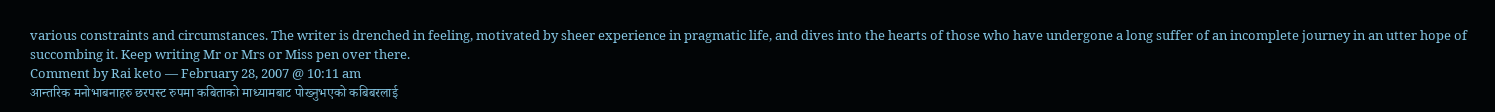various constraints and circumstances. The writer is drenched in feeling, motivated by sheer experience in pragmatic life, and dives into the hearts of those who have undergone a long suffer of an incomplete journey in an utter hope of succombing it. Keep writing Mr or Mrs or Miss pen over there.
Comment by Rai keto — February 28, 2007 @ 10:11 am
आन्तरिक मनोभाबनाहरु छरपस्ट रुपमा कबिताको माध्यामबाट पोख्नुभएको कबिबरलाई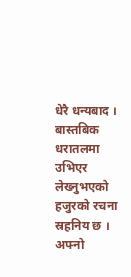धेरै धन्यबाद । बास्तबिक धरातलमा उभिएर लेख्नुभएको हजुरको रचना स्रहनिय छ । अफ्नो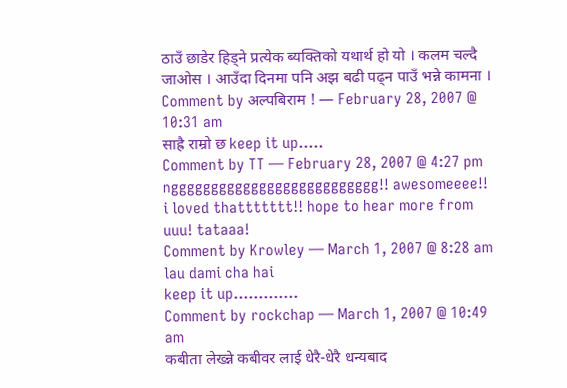ठाउँ छाडेर हिड्ने प्रत्येक ब्यक्तिको यथार्थ हो यो । कलम चल्दै जाओस । आउँदा दिनमा पनि अझ बढी पढ्न पाउँ भन्ने कामना ।
Comment by अल्पबिराम ! — February 28, 2007 @ 10:31 am
साह्रै राम्रो छ keep it up…..
Comment by TT — February 28, 2007 @ 4:27 pm
ngggggggggggggggggggggggggg!! awesomeeee!!
i loved thattttttt!! hope to hear more from uuu! tataaa!
Comment by Krowley — March 1, 2007 @ 8:28 am
lau dami cha hai
keep it up…..........
Comment by rockchap — March 1, 2007 @ 10:49 am
कबीता लेख्न्ने कबीवर लाई धेरै-धेरै धन्यबाद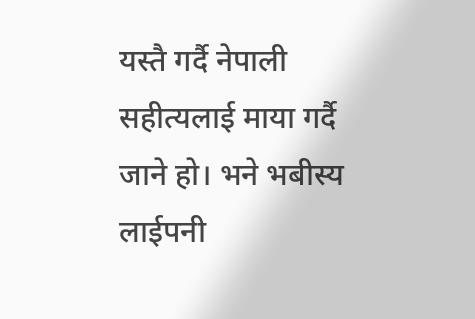यस्तै गर्दै नेपाली सहीत्यलाई माया गर्दै जाने हो। भने भबीस्य लाईपनी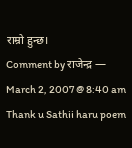राम्रो हुन्छ।
Comment by राजेन्द्र — March 2, 2007 @ 8:40 am
Thank u Sathii haru poem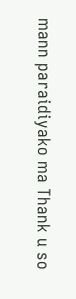mann paraidiyako ma Thank u so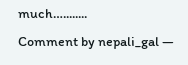much…........
Comment by nepali_gal —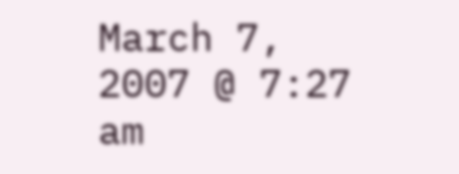March 7, 2007 @ 7:27 am